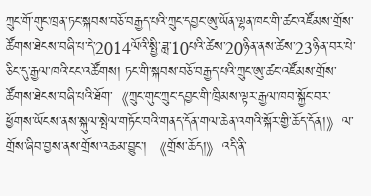ཀྲུང་གོ་གུང་ཁྲན་ཏང་སྐབས་བཅོ་བརྒྱད་པའི་ཀྲུང་དབྱང་ཨུ་ཡོན་ལྷན་ཁང་གི་ཚང་འཛོམས་གྲོས་ཚོགས་ཐེངས་བཞི་པ་དེ་2014ལོའི་སྤྱི་ཟླ་10པའི་ཚེས་20ཉིན་ནས་ཚེས་23ཉིན་བར་པེ་ཅིང་དུ་རྒྱལ་ཁའི་ངང་འཚོགས། ཏང་གི་སྐབས་བཅོ་བརྒྱད་པའི་ཀྲུང་ཨུ་ཚང་འཛོམས་གྲོས་ཚོགས་ཐེངས་བཞི་པའི་ཐོག་《ཀྲུང་གུང་ཀྲུང་དབྱང་གི་ཁྲིམས་ལྟར་རྒྱལ་ཁབ་སྐྱོང་བར་ཕྱོགས་ཡོངས་ནས་སྐུལ་སྤེལ་གཏོང་བའི་གནད་དོན་གལ་ཆེན་འགའི་སྐོར་གྱི་ཆོད་དོན།》ལ་གྲོས་ཞིབ་བྱས་ནས་གྲོས་འཆམ་བྱུང་། 《གྲོས་ཆོད།》འདི་ནི་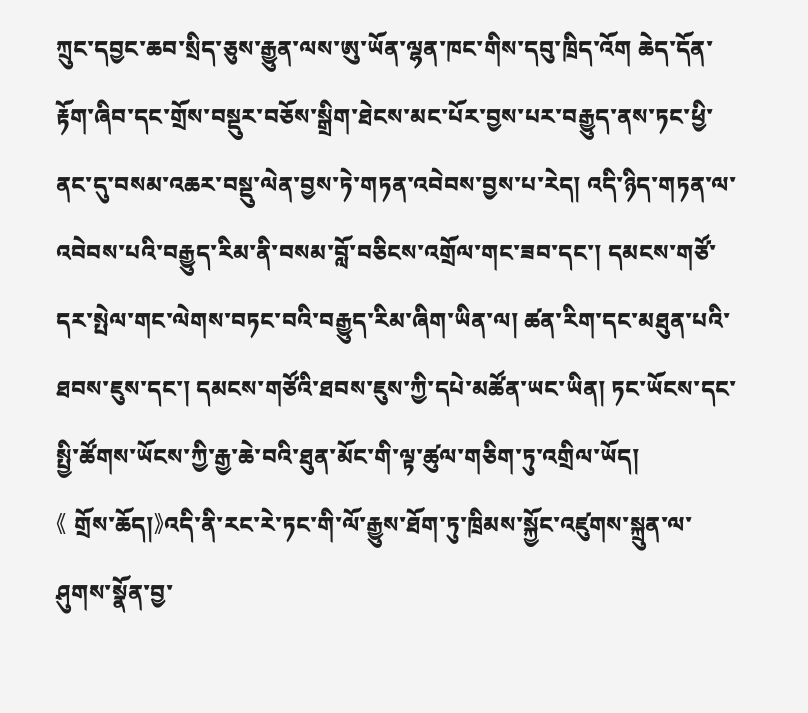ཀྲུང་དབྱང་ཆབ་སྲིད་ཅུས་རྒྱུན་ལས་ཨུ་ཡོན་ལྷན་ཁང་གིས་དབུ་ཁྲིད་འོག ཆེད་དོན་རྟོག་ཞིབ་དང་གྲོས་བསྡུར་བཅོས་སྒྲིག་ཐེངས་མང་པོར་བྱས་པར་བརྒྱུད་ནས་ཏང་ཕྱི་ནང་དུ་བསམ་འཆར་བསྡུ་ལེན་བྱས་ཏེ་གཏན་འབེབས་བྱས་པ་རེད། འདི་ཉིད་གཏན་ལ་འབེབས་པའི་བརྒྱུད་རིམ་ནི་བསམ་བློ་བཅིངས་འགྲོལ་གང་ཟབ་དང་། དམངས་གཙོ་དར་སྤེལ་གང་ལེགས་བཏང་བའི་བརྒྱུད་རིམ་ཞིག་ཡིན་ལ། ཚན་རིག་དང་མཐུན་པའི་ཐབས་ཇུས་དང་། དམངས་གཙོའི་ཐབས་ཇུས་ཀྱི་དཔེ་མཚོན་ཡང་ཡིན། ཏང་ཡོངས་དང་སྤྱི་ཚོགས་ཡོངས་ཀྱི་རྒྱ་ཆེ་བའི་ཐུན་མོང་གི་ལྟ་ཚུལ་གཅིག་ཏུ་འགྲིལ་ཡོད།
《 གྲོས་ཆོད།》འདི་ནི་རང་རེ་ཏང་གི་ལོ་རྒྱུས་ཐོག་ཏུ་ཁྲིམས་སྐྱོང་འཛུགས་སྐྲུན་ལ་ཤུགས་སྣོན་བྱ་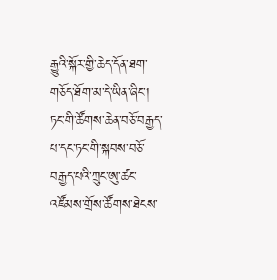རྒྱུའི་སྐོར་གྱི་ཆེད་དོན་ཐག་གཅོད་ཐོག་མ་དེ་ཡིན་ཞིང་། ཏང་གི་ཚོགས་ཆེན་བཅོ་བརྒྱད་པ་དང་ཏང་གི་སྐབས་བཅོ་བརྒྱད་པའི་ཀྲུང་ཨུ་ཚང་འཛོམས་གྲོས་ཚོགས་ཐེངས་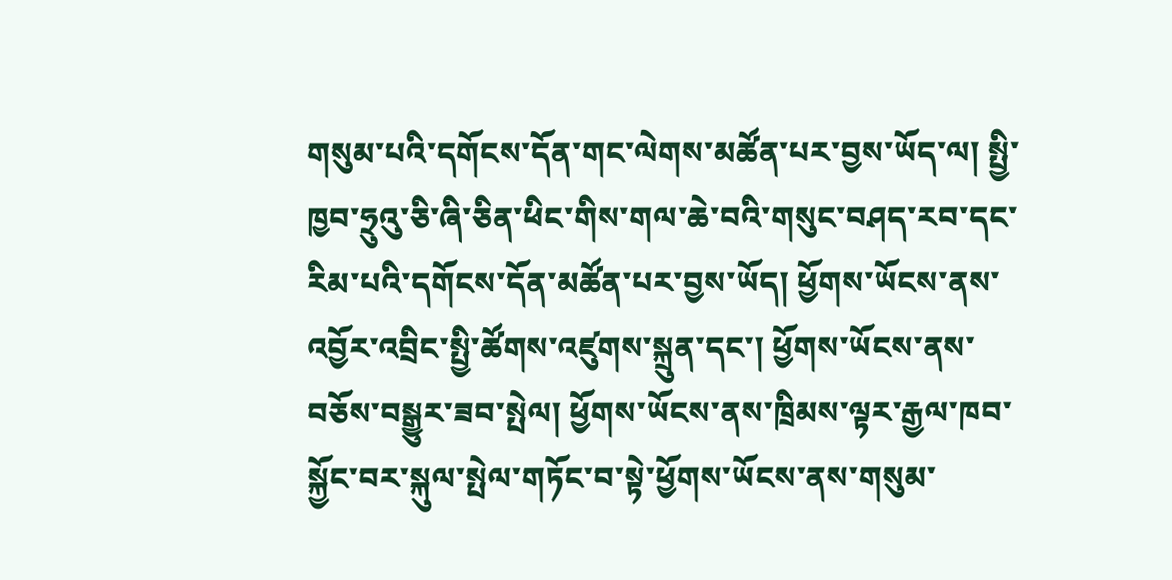གསུམ་པའི་དགོངས་དོན་གང་ལེགས་མཚོན་པར་བྱས་ཡོད་ལ། སྤྱི་ཁྱབ་ཧྲུའུ་ཅི་ཞི་ཅིན་ཕིང་གིས་གལ་ཆེ་བའི་གསུང་བཤད་རབ་དང་རིམ་པའི་དགོངས་དོན་མཚོན་པར་བྱས་ཡོད། ཕྱོགས་ཡོངས་ནས་འབྱོར་འབྲིང་སྤྱི་ཚོགས་འཛུགས་སྐྲུན་དང་། ཕྱོགས་ཡོངས་ནས་བཅོས་བསྒྱུར་ཟབ་སྤེལ། ཕྱོགས་ཡོངས་ནས་ཁྲིམས་ལྟར་རྒྱལ་ཁབ་སྐྱོང་བར་སྐུལ་སྤེལ་གཏོང་བ་སྟེ་ཕྱོགས་ཡོངས་ནས་གསུམ་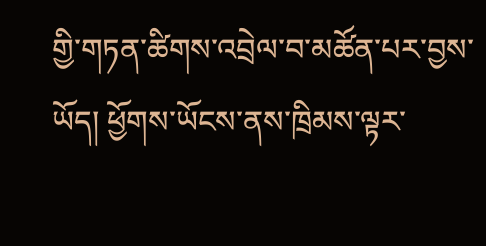གྱི་གཏན་ཚིགས་འབྲེལ་བ་མཚོན་པར་བྱས་ཡོད། ཕྱོགས་ཡོངས་ནས་ཁྲིམས་ལྟར་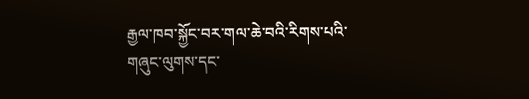རྒྱལ་ཁབ་སྐྱོང་བར་གལ་ཆེ་བའི་རིགས་པའི་གཞུང་ལུགས་དང་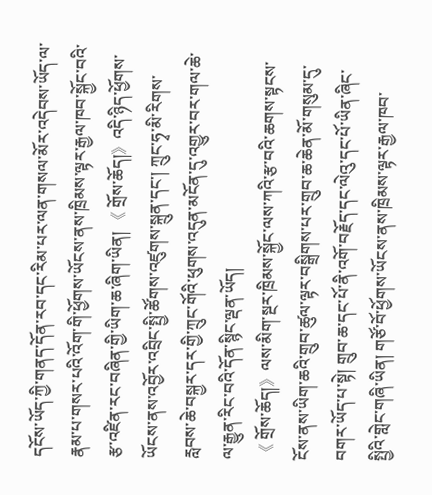དངོས་ཡོད་ཀྱི་གནད་དོན་རབ་དང་རིམ་པར་ལན་གསལ་མོར་འདེབས་ཡོད་ལ་རྣམ་པ་གསར་པའི་འོག་གི་ཕྱོགས་ཡོངས་ནས་ཁྲིམས་ལྟར་རྒྱལ་ཁབ་སྐྱོང་བའི་རྩ་འཛིན་རང་བཞིན་གྱི་ཡིག་ཆ་ཞིག་ཡིན། 《 གྲོས་ཆོད།》འདི་ཉིད་ཕྱོགས་ཡོངས་ནས་འབྱོར་འབྲིང་སྤྱི་ཚོགས་འཛུགས་སྐྲུན་དང་། ཀྲུང་ཧྭ་མི་རིགས་རླབས་ཆེ་བསྐྱར་དར་གྱི་ཀྲུང་གོའི་ཕུགས་འདུན་མངོན་དུ་འགྱུར་བར་གལ་ཆེ་ལ་རྒྱུན་རིང་བའི་དོན་སྙིང་ལྡན་ཡོད།
《 གྲོས་ཆོད།》ལས་མིག་སྔར་ཁྲིམས་སྐྱོང་ལས་ཀའི་རྩ་བའི་ཆགས་སྟངས་ངོས་ནས་ཡིག་ཆའི་གྲུབ་ཚུལ་ལྟར་བསྒྲིགས་པར་གྲུབ་ཆ་ཆེན་མོ་གསུམ་དུ་བགར་ཡོད་པ་སྟེ། གྲུབ་ཆ་དང་པོ་ནི་འགོ་བརྗོད་དང་ལེའུ་དང་པོ་ཡིན་ཞིང་སྤྱིའི་གླེང་གཞི་ཡིན། གཙོ་བོ་ཕྱོགས་ཡོངས་ནས་ཁྲིམས་ལྟར་རྒྱལ་ཁབ་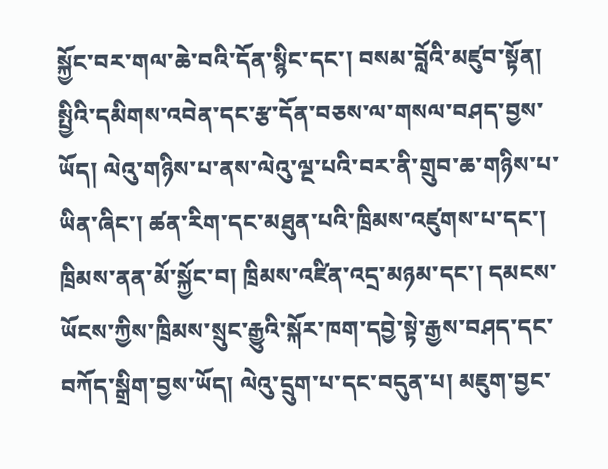སྐྱོང་བར་གལ་ཆེ་བའི་དོན་སྙིང་དང་། བསམ་བློའི་མཛུབ་སྟོན། སྤྱིའི་དམིགས་འབེན་དང་རྩ་དོན་བཅས་ལ་གསལ་བཤད་བྱས་ཡོད། ལེའུ་གཉིས་པ་ནས་ལེའུ་ལྔ་པའི་བར་ནི་གྲུབ་ཆ་གཉིས་པ་ཡིན་ཞིང་། ཚན་རིག་དང་མཐུན་པའི་ཁྲིམས་འཛུགས་པ་དང་། ཁྲིམས་ནན་མོ་སྐྱོང་བ། ཁྲིམས་འཛིན་འདྲ་མཉམ་དང་། དམངས་ཡོངས་ཀྱིས་ཁྲིམས་སྲུང་རྒྱུའི་སྐོར་ཁག་དབྱེ་སྟེ་རྒྱས་བཤད་དང་བཀོད་སྒྲིག་བྱས་ཡོད། ལེའུ་དྲུག་པ་དང་བདུན་པ། མཇུག་བྱང་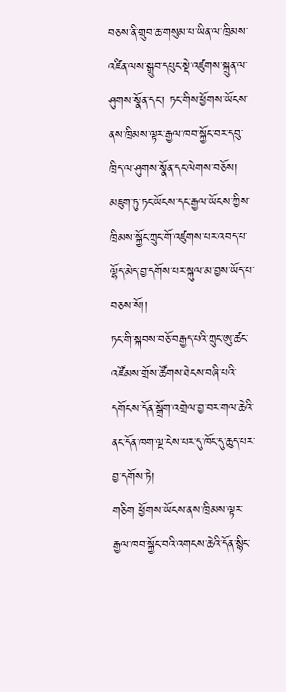བཅས་ནི་གྲུབ་ཆ་གསུམ་པ་ཡིན་ལ་ཁྲིམས་འཛིན་ལས་སྒྲུབ་དཔུང་སྡེ་འཛུགས་སྐྲུན་ལ་ཤུགས་སྣོན་དང་། ཏང་གིས་ཕྱོགས་ཡོངས་ནས་ཁྲིམས་ལྟར་རྒྱལ་ཁབ་སྐྱོང་བར་དབུ་ཁྲིད་ལ་ཤུགས་སྣོན་དང་ལེགས་བཅོས། མཇུག་ཏུ་ཏང་ཡོངས་དང་རྒྱལ་ཡོངས་ཀྱིས་ཁྲིམས་སྐྱོང་ཀྲུང་གོ་འཛུགས་པར་འབད་པ་ལྷོད་མེད་བྱ་དགོས་པར་སྐུལ་མ་བྱས་ཡོད་པ་བཅས་སོ།།
ཏང་གི་སྐབས་བཅོ་བརྒྱད་པའི་ཀྲུང་ཨུ་ཚང་འཛོམས་གྲོས་ཚོགས་ཐེངས་བཞི་པའི་དགོངས་དོན་སྒྲོག་འགྲེལ་བྱ་བར་གལ་ཆེའི་ནང་དོན་ཁག་ལྔ་ངེས་པར་དུ་ཁོང་དུ་ཆུད་པར་བྱ་དགོས་ཏེ།
གཅིག ཕྱོགས་ཡོངས་ནས་ཁྲིམས་ལྟར་རྒྱལ་ཁབ་སྐྱོང་བའི་འགངས་ཆེའི་དོན་སྙིང་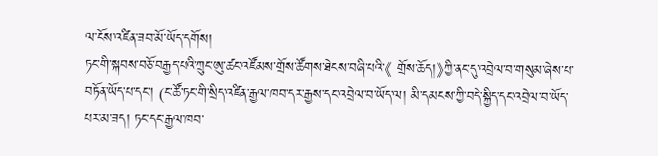ལ་ངོས་འཛིན་ཟབ་མོ་ཡོད་དགོས།
ཏང་གི་སྐབས་བཅོ་བརྒྱད་པའི་ཀྲུང་ཨུ་ཚང་འཛོམས་གྲོས་ཚོགས་ཐེངས་བཞི་པའི་《 གྲོས་ཆོད།》ཀྱི་ནང་དུ་འབྲེལ་བ་གསུམ་ཞེས་པ་བཏོན་ཡོད་པ་དང་། (ང་ཚོ་ཏང་གི་སྲིད་འཛིན་རྒྱལ་ཁབ་དར་རྒྱས་དང་འབྲེལ་བ་ཡོད་ལ། མི་དམངས་ཀྱི་བདེ་སྐྱིད་དང་འབྲེལ་བ་ཡོད་པར་མ་ཟད། ཏང་དང་རྒྱལ་ཁབ་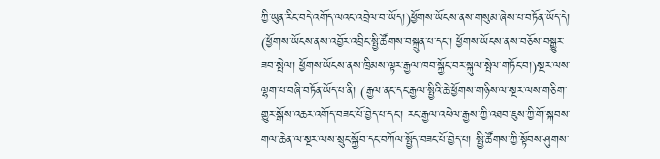ཀྱི་ཡུན་རིང་བདེ་འགོད་ལའང་འབྲེལ་བ་ཡོད།)ཕྱོགས་ཡོངས་ནས་གསུམ་ཞེས་པ་བཏོན་ཡོད་དེ། (ཕྱོགས་ཡོངས་ནས་འབྱོར་འབྲིང་སྤྱི་ཚོགས་བསྐྲུན་པ་དང་། ཕྱོགས་ཡོངས་ནས་བཅོས་བསྒྱུར་ཟབ་སྤེལ། ཕྱོགས་ཡོངས་ནས་ཁྲིམས་ལྟར་རྒྱལ་ཁབ་སྐྱོང་བར་སྐུལ་སྤེལ་གཏོང་བ།)སྔར་ལས་ལྷག་པ་བཞི་བཏོན་ཡོད་པ་ནི། (རྒྱལ་ནང་དང་རྒྱལ་སྤྱིའི་ཆེ་ཕྱོགས་གཉིས་ལ་སྔར་ལས་གཅིག་གྱུར་སྒོས་འཆར་འགོད་བཟང་པོ་བྱེད་པ་དང་། རང་རྒྱལ་འཕེལ་རྒྱས་ཀྱི་འཐབ་ཇུས་ཀྱི་གོ་སྐབས་གལ་ཆེན་ལ་སྔར་ལས་སྲུང་སྐྱོབ་དང་བཀོལ་སྤྱོད་བཟང་པོ་བྱེད་པ། སྤྱི་ཚོགས་ཀྱི་སྟོབས་ཤུགས་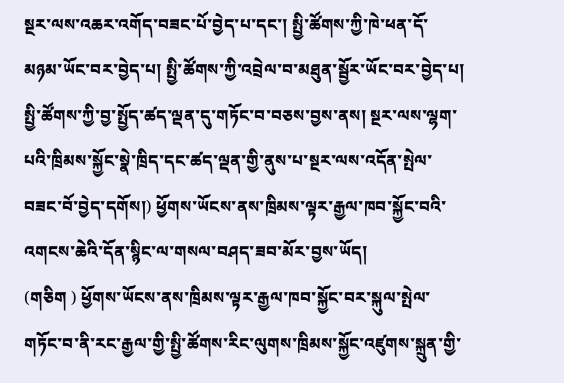སྔར་ལས་འཆར་འགོད་བཟང་པོ་བྱེད་པ་དང་། སྤྱི་ཚོགས་ཀྱི་ཁེ་ཕན་དོ་མཉམ་ཡོང་བར་བྱེད་པ། སྤྱི་ཚོགས་ཀྱི་འབྲེལ་བ་མཐུན་སྦྱོར་ཡོང་བར་བྱེད་པ། སྤྱི་ཚོགས་ཀྱི་བྱ་སྤྱོད་ཚད་ལྡན་དུ་གཏོང་བ་བཅས་བྱས་ནས། སྔར་ལས་ལྷག་པའི་ཁྲིམས་སྐྱོང་སྣེ་ཁྲིད་དང་ཚད་ལྡན་གྱི་ནུས་པ་སྔར་ལས་འདོན་སྤེལ་བཟང་བོ་བྱེད་དགོས།) ཕྱོགས་ཡོངས་ནས་ཁྲིམས་ལྟར་རྒྱལ་ཁབ་སྐྱོང་བའི་འགངས་ཆེའི་དོན་སྙིང་ལ་གསལ་བཤད་ཟབ་མོར་བྱས་ཡོད།
(གཅིག ) ཕྱོགས་ཡོངས་ནས་ཁྲིམས་ལྟར་རྒྱལ་ཁབ་སྐྱོང་བར་སྐུལ་སྤེལ་གཏོང་བ་ནི་རང་རྒྱལ་གྱི་སྤྱི་ཚོགས་རིང་ལུགས་ཁྲིམས་སྐྱོང་འཛུགས་སྐྲུན་གྱི་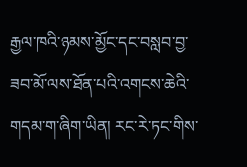རྒྱལ་ཁའི་ཉམས་མྱོང་དང་བསླབ་བྱ་ཟབ་མོ་ལས་ཐོན་པའི་འགངས་ཆེའི་གདམ་ག་ཞིག་ཡིན། རང་རེ་ཏང་གིས་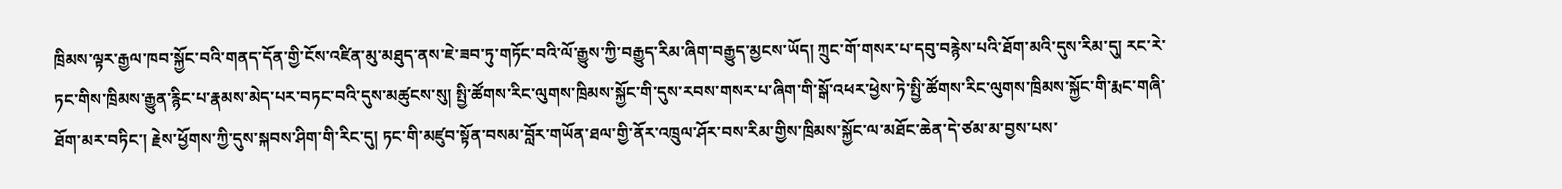ཁྲིམས་ལྟར་རྒྱལ་ཁབ་སྐྱོང་བའི་གནད་དོན་གྱི་ངོས་འཛིན་མུ་མཐུད་ནས་ཇེ་ཟབ་ཏུ་གཏོང་བའི་ལོ་རྒྱུས་ཀྱི་བརྒྱུད་རིམ་ཞིག་བརྒྱུད་མྱངས་ཡོད། ཀྲུང་གོ་གསར་པ་དབུ་བརྙེས་པའི་ཐོག་མའི་དུས་རིམ་དུ། རང་རེ་ཏང་གིས་ཁྲིམས་རྒྱུན་རྙིང་པ་རྣམས་མེད་པར་བཏང་བའི་དུས་མཚུངས་སུ། སྤྱི་ཚོགས་རིང་ལུགས་ཁྲིམས་སྐྱོང་གི་དུས་རབས་གསར་པ་ཞིག་གི་སྒོ་འཕར་ཕྱེས་ཏེ་སྤྱི་ཚོགས་རིང་ལུགས་ཁྲིམས་སྐྱོང་གི་རྨང་གཞི་ཐོག་མར་བཏིང་། རྗེས་ཕྱོགས་ཀྱི་དུས་སྐབས་ཤིག་གི་རིང་དུ། ཏང་གི་མཛུབ་སྟོན་བསམ་བློར་གཡོན་ཐལ་གྱི་ནོར་འཁྲུལ་ཤོར་བས་རིམ་གྱིས་ཁྲིམས་སྐྱོང་ལ་མཐོང་ཆེན་དེ་ཙམ་མ་བྱས་པས་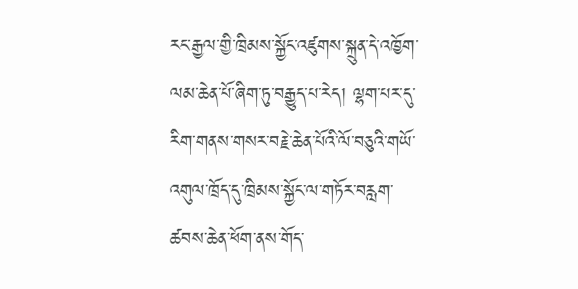རང་རྒྱལ་གྱི་ཁྲིམས་སྐྱོང་འཛུགས་སྐྲུན་དེ་འཁྱོག་ལམ་ཆེན་པོ་ཞིག་ཏུ་བརྒྱུད་པ་རེད། ལྷག་པར་དུ་རིག་གནས་གསར་བརྗེ་ཆེན་པོའི་ལོ་བཅུའི་གཡོ་འགུལ་ཁྲོད་དུ་ཁྲིམས་སྐྱོང་ལ་གཏོར་བརླག་ཚབས་ཆེན་ཕོག་ནས་གོད་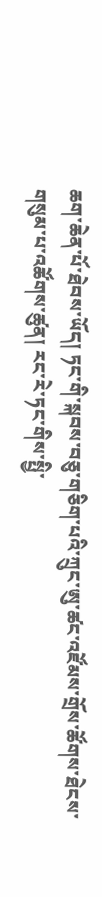ཆག་ཆེན་པོ་ཐེབས་ཡོད། ཏང་གི་སྐབས་བཅུ་གཅིག་པའི་ཀྲུང་ཨུ་ཚང་འཛོམས་གྲོས་ཚོགས་ཐེངས་གསུམ་པ་འཚོགས་ཚུན། རང་རེ་ཏང་གིས་སྤྱི་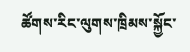ཚོགས་རིང་ལུགས་ཁྲིམས་སྐྱོང་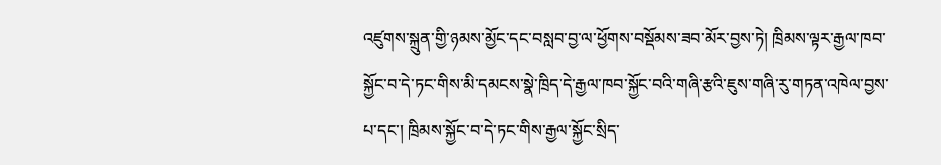འཛུགས་སྐྲུན་གྱི་ཉམས་མྱོང་དང་བསླབ་བྱ་ལ་ཕྱོགས་བསྡོམས་ཟབ་མོར་བྱས་ཏེ། ཁྲིམས་ལྟར་རྒྱལ་ཁབ་སྐྱོང་བ་དེ་ཏང་གིས་མི་དམངས་སྣེ་ཁྲིད་དེ་རྒྱལ་ཁབ་སྐྱོང་བའི་གཞི་རྩའི་ཇུས་གཞི་རུ་གཏན་འཁེལ་བྱས་པ་དང་། ཁྲིམས་སྐྱོང་བ་དེ་ཏང་གིས་རྒྱལ་སྐྱོང་སྲིད་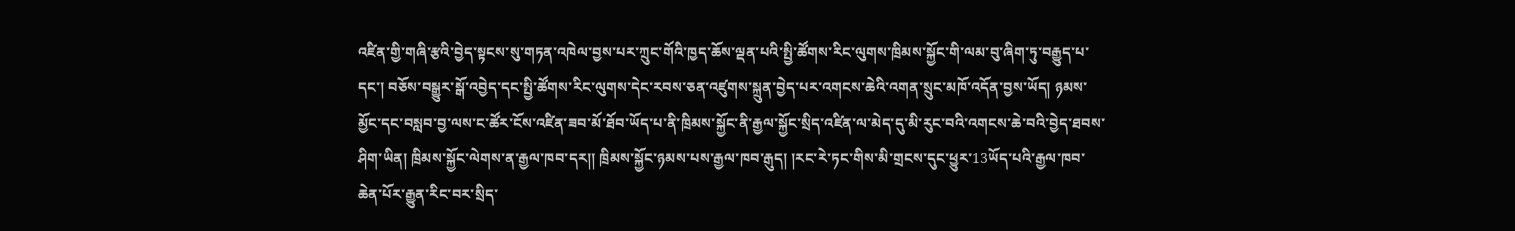འཛིན་གྱི་གཞི་རྩའི་བྱེད་སྟངས་སུ་གཏན་འཁེལ་བྱས་པར་ཀྲུང་གོའི་ཁྱད་ཆོས་ལྡན་པའི་སྤྱི་ཚོགས་རིང་ལུགས་ཁྲིམས་སྐྱོང་གི་ལམ་བུ་ཞིག་ཏུ་བརྒྱུད་པ་དང་། བཅོས་བསྒྱུར་སྒོ་འབྱེད་དང་སྤྱི་ཚོགས་རིང་ལུགས་དེང་རབས་ཅན་འཛུགས་སྐྲུན་བྱེད་པར་འགངས་ཆེའི་འགན་སྲུང་མཁོ་འདོན་བྱས་ཡོད། ཉམས་མྱོང་དང་བསླབ་བྱ་ལས་ང་ཚོར་ངོས་འཛིན་ཟབ་མོ་ཐོབ་ཡོད་པ་ནི་ཁྲིམས་སྐྱོང་ནི་རྒྱལ་སྐྱོང་སྲིད་འཛིན་ལ་མེད་དུ་མི་རུང་བའི་འགངས་ཆེ་བའི་བྱེད་ཐབས་ཤིག་ཡིན། ཁྲིམས་སྐྱོང་ལེགས་ན་རྒྱལ་ཁབ་དར།། ཁྲིམས་སྐྱོང་ཉམས་པས་རྒྱལ་ཁབ་རྒུད། །རང་རེ་ཏང་གིས་མི་གྲངས་དུང་ཕྱུར་13ཡོད་པའི་རྒྱལ་ཁབ་ཆེན་པོར་རྒྱུན་རིང་བར་སྲིད་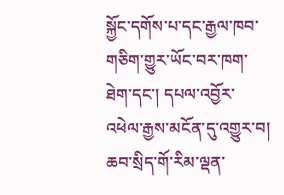སྐྱོང་དགོས་པ་དང་རྒྱལ་ཁབ་གཅིག་གྱུར་ཡོང་བར་ཁག་ཐེག་དང་། དཔལ་འབྱོར་འཕེལ་རྒྱས་མངོན་དུ་འགྱུར་བ། ཆབ་སྲིད་གོ་རིམ་ལྡན་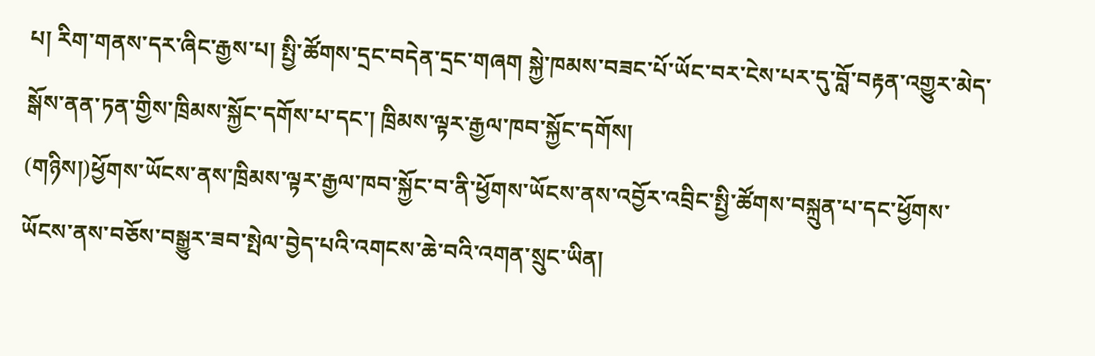པ། རིག་གནས་དར་ཞིང་རྒྱས་པ། སྤྱི་ཚོགས་དྲང་བདེན་དྲང་གཞག སྐྱེ་ཁམས་བཟང་པོ་ཡོང་བར་ངེས་པར་དུ་བློ་བརྟན་འགྱུར་མེད་སྒོས་ནན་ཏན་གྱིས་ཁྲིམས་སྐྱོང་དགོས་པ་དང་། ཁྲིམས་ལྟར་རྒྱལ་ཁབ་སྐྱོང་དགོས།
(གཉིས།)ཕྱོགས་ཡོངས་ནས་ཁྲིམས་ལྟར་རྒྱལ་ཁབ་སྐྱོང་བ་ནི་ཕྱོགས་ཡོངས་ནས་འབྱོར་འབྲིང་སྤྱི་ཚོགས་བསྐྲུན་པ་དང་ཕྱོགས་ཡོངས་ནས་བཅོས་བསྒྱུར་ཟབ་སྤེལ་བྱེད་པའི་འགངས་ཆེ་བའི་འགན་སྲུང་ཡིན།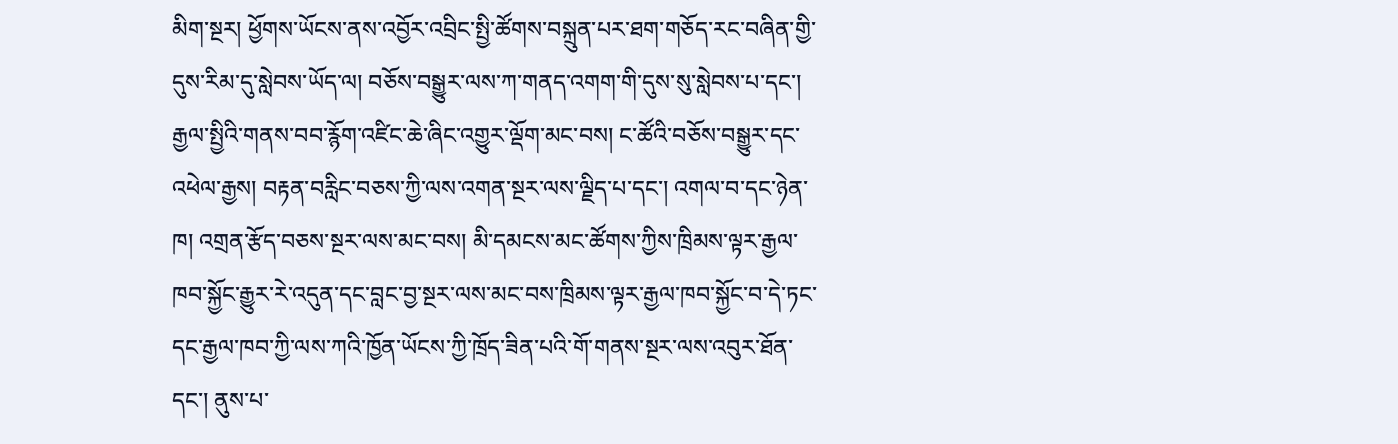མིག་སྔར། ཕྱོགས་ཡོངས་ནས་འབྱོར་འབྲིང་སྤྱི་ཚོགས་བསྐྲུན་པར་ཐག་གཅོད་རང་བཞིན་གྱི་དུས་རིམ་དུ་སླེབས་ཡོད་ལ། བཅོས་བསྒྱུར་ལས་ཀ་གནད་འགག་གི་དུས་སུ་སླེབས་པ་དང་། རྒྱལ་སྤྱིའི་གནས་བབ་རྙོག་འཛིང་ཆེ་ཞིང་འགྱུར་ལྡོག་མང་བས། ང་ཚོའི་བཅོས་བསྒྱུར་དང་འཕེལ་རྒྱས། བརྟན་བརླིང་བཅས་ཀྱི་ལས་འགན་སྔར་ལས་ལྗིད་པ་དང་། འགལ་བ་དང་ཉེན་ཁ། འགྲན་རྩོད་བཅས་སྔར་ལས་མང་བས། མི་དམངས་མང་ཚོགས་ཀྱིས་ཁྲིམས་ལྟར་རྒྱལ་ཁབ་སྐྱོང་རྒྱུར་རེ་འདུན་དང་བླང་བྱ་སྔར་ལས་མང་བས་ཁྲིམས་ལྟར་རྒྱལ་ཁབ་སྐྱོང་བ་དེ་ཏང་དང་རྒྱལ་ཁབ་ཀྱི་ལས་ཀའི་ཁྱོན་ཡོངས་ཀྱི་ཁྲོད་ཟིན་པའི་གོ་གནས་སྔར་ལས་འབུར་ཐོན་དང་། ནུས་པ་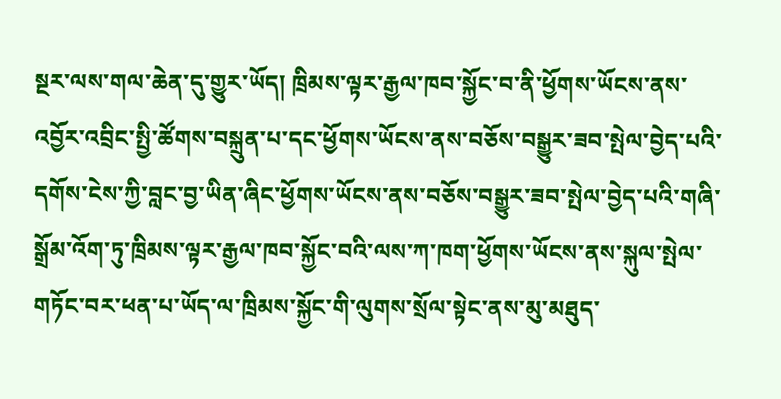སྔར་ལས་གལ་ཆེན་དུ་གྱུར་ཡོད། ཁྲིམས་ལྟར་རྒྱལ་ཁབ་སྐྱོང་བ་ནི་ཕྱོགས་ཡོངས་ནས་འབྱོར་འབྲིང་སྤྱི་ཚོགས་བསྐྲུན་པ་དང་ཕྱོགས་ཡོངས་ནས་བཅོས་བསྒྱུར་ཟབ་སྤེལ་བྱེད་པའི་དགོས་ངེས་ཀྱི་བླང་བྱ་ཡིན་ཞིང་ཕྱོགས་ཡོངས་ནས་བཅོས་བསྒྱུར་ཟབ་སྤེལ་བྱེད་པའི་གཞི་སྒྲོམ་འོག་ཏུ་ཁྲིམས་ལྟར་རྒྱལ་ཁབ་སྐྱོང་བའི་ལས་ཀ་ཁག་ཕྱོགས་ཡོངས་ནས་སྐུལ་སྤེལ་གཏོང་བར་ཕན་པ་ཡོད་ལ་ཁྲིམས་སྐྱོང་གི་ལུགས་སྲོལ་སྟེང་ནས་མུ་མཐུད་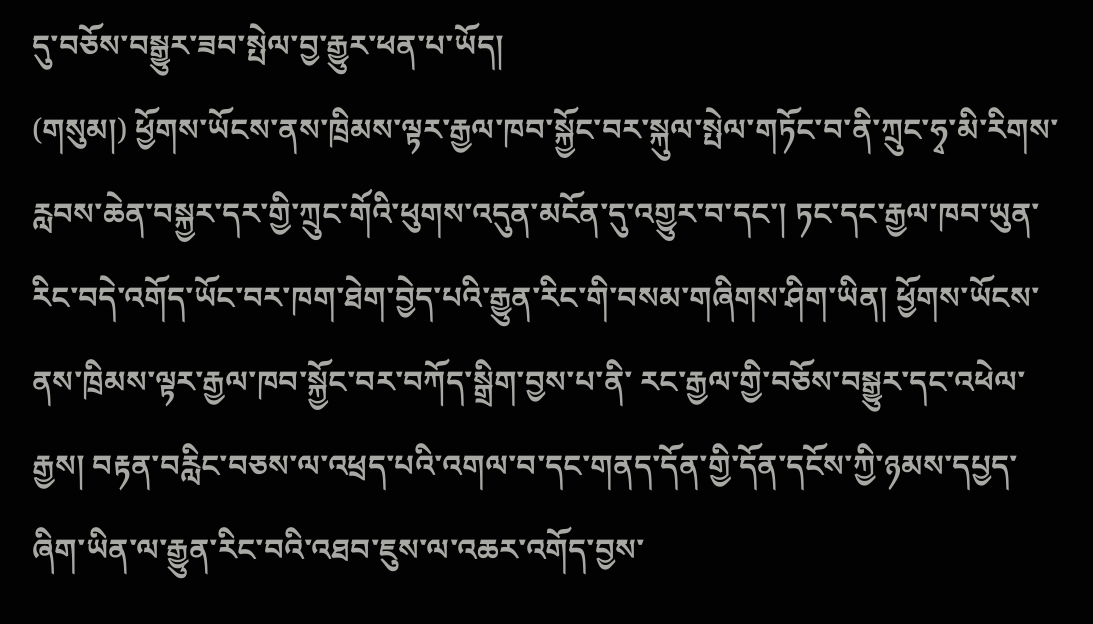དུ་བཅོས་བསྒྱུར་ཟབ་སྤེལ་བྱ་རྒྱུར་ཕན་པ་ཡོད།
(གསུམ།) ཕྱོགས་ཡོངས་ནས་ཁྲིམས་ལྟར་རྒྱལ་ཁབ་སྐྱོང་བར་སྐུལ་སྤེལ་གཏོང་བ་ནི་ཀྲུང་ཧྭ་མི་རིགས་རླབས་ཆེན་བསྐྱར་དར་གྱི་ཀྲུང་གོའི་ཕུགས་འདུན་མངོན་དུ་འགྱུར་བ་དང་། ཏང་དང་རྒྱལ་ཁབ་ཡུན་རིང་བདེ་འགོད་ཡོང་བར་ཁག་ཐེག་བྱེད་པའི་རྒྱུན་རིང་གི་བསམ་གཞིགས་ཤིག་ཡིན། ཕྱོགས་ཡོངས་ནས་ཁྲིམས་ལྟར་རྒྱལ་ཁབ་སྐྱོང་བར་བཀོད་སྒྲིག་བྱས་པ་ནི་ རང་རྒྱལ་གྱི་བཅོས་བསྒྱུར་དང་འཕེལ་རྒྱས། བརྟན་བརླིང་བཅས་ལ་འཕྲད་པའི་འགལ་བ་དང་གནད་དོན་གྱི་དོན་དངོས་ཀྱི་ཉམས་དཔྱད་ཞིག་ཡིན་ལ་རྒྱུན་རིང་བའི་འཐབ་ཇུས་ལ་འཆར་འགོད་བྱས་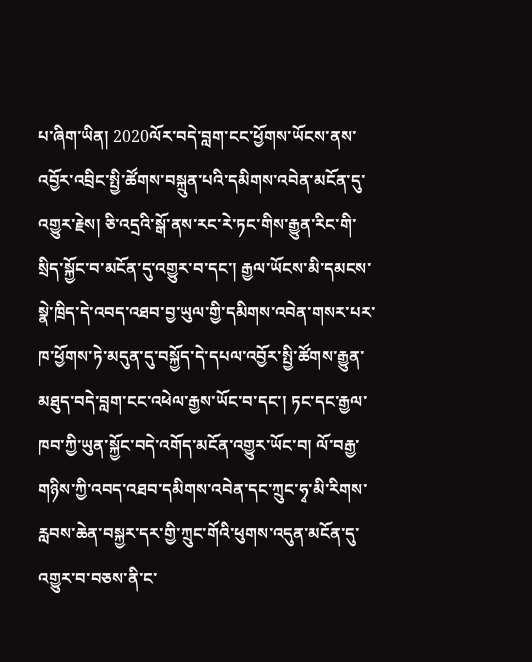པ་ཞིག་ཡིན། 2020ལོར་བདེ་བླག་ངང་ཕྱོགས་ཡོངས་ནས་འབྱོར་འབྲིང་སྤྱི་ཚོགས་བསྐྲུན་པའི་དམིགས་འབེན་མངོན་དུ་འགྱུར་རྗེས། ཅི་འདྲའི་སྒོ་ནས་རང་རེ་ཏང་གིས་རྒྱུན་རིང་གི་སྲིད་སྐྱོང་བ་མངོན་དུ་འགྱུར་བ་དང་། རྒྱལ་ཡོངས་མི་དམངས་སྣེ་ཁྲིད་དེ་འབད་འཐབ་བྱ་ཡུལ་གྱི་དམིགས་འབེན་གསར་པར་ཁ་ཕྱོགས་ཏེ་མདུན་དུ་བསྐྱོད་དེ་དཔལ་འབྱོར་སྤྱི་ཚོགས་རྒྱུན་མཐུད་བདེ་བླག་ངང་འཕེལ་རྒྱས་ཡོང་བ་དང་། ཏང་དང་རྒྱལ་ཁབ་ཀྱི་ཡུན་སྐྱོང་བདེ་འགོད་མངོན་འགྱུར་ཡོང་བ། ལོ་བརྒྱ་གཉིས་ཀྱི་འབད་འཐབ་དམིགས་འབེན་དང་ཀྲུང་ཧྭ་མི་རིགས་རླབས་ཆེན་བསྐྱར་དར་གྱི་ཀྲུང་གོའི་ཕུགས་འདུན་མངོན་དུ་འགྱུར་བ་བཅས་ནི་ང་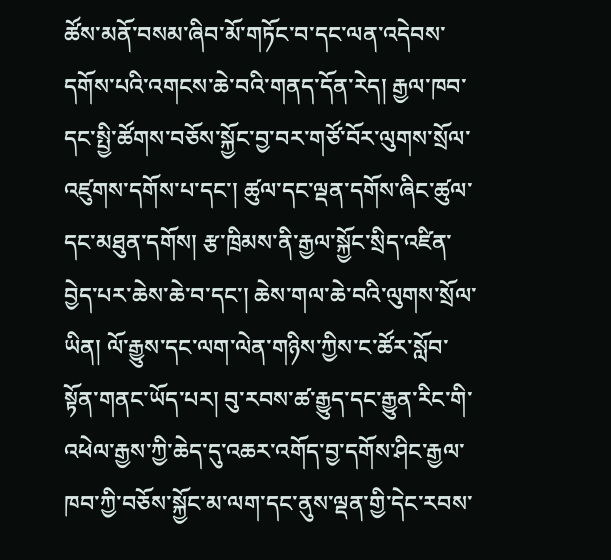ཚོས་མནོ་བསམ་ཞིབ་མོ་གཏོང་བ་དང་ལན་འདེབས་དགོས་པའི་འགངས་ཆེ་བའི་གནད་དོན་རེད། རྒྱལ་ཁབ་དང་སྤྱི་ཚོགས་བཅོས་སྐྱོང་བྱ་བར་གཙོ་བོར་ལུགས་སྲོལ་འཛུགས་དགོས་པ་དང་། ཚུལ་དང་ལྡན་དགོས་ཞིང་ཚུལ་དང་མཐུན་དགོས། རྩ་ཁྲིམས་ནི་རྒྱལ་སྐྱོང་སྲིད་འཛིན་བྱེད་པར་ཆེས་ཆེ་བ་དང་། ཆེས་གལ་ཆེ་བའི་ལུགས་སྲོལ་ཡིན། ལོ་རྒྱུས་དང་ལག་ལེན་གཉིས་ཀྱིས་ང་ཚོར་སློབ་སྟོན་གནང་ཡོད་པར། བུ་རབས་ཚ་རྒྱུད་དང་རྒྱུན་རིང་གི་འཕེལ་རྒྱས་ཀྱི་ཆེད་དུ་འཆར་འགོད་བྱ་དགོས་ཤིང་རྒྱལ་ཁབ་ཀྱི་བཅོས་སྐྱོང་མ་ལག་དང་ནུས་ལྡན་གྱི་དེང་རབས་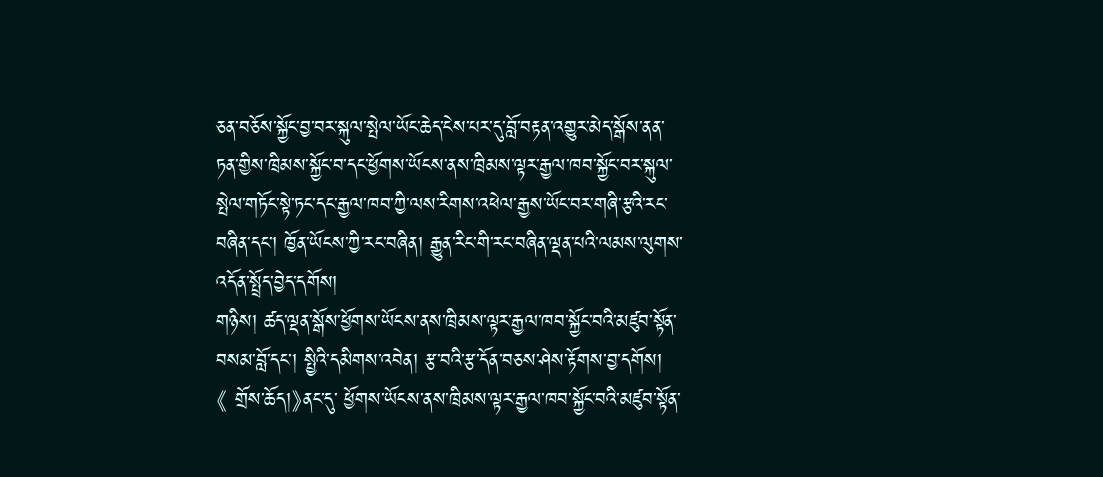ཅན་བཅོས་སྐྱོང་བྱ་བར་སྐུལ་སྤེལ་ཡོང་ཆེད་ངེས་པར་དུ་བློ་བརྟན་འགྱུར་མེད་སྒོས་ནན་ཏན་གྱིས་ཁྲིམས་སྐྱོང་བ་དང་ཕྱོགས་ཡོངས་ནས་ཁྲིམས་ལྟར་རྒྱལ་ཁབ་སྐྱོང་བར་སྐུལ་སྤེལ་གཏོང་སྟེ་ཏང་དང་རྒྱལ་ཁབ་ཀྱི་ལས་རིགས་འཕེལ་རྒྱས་ཡོང་བར་གཞི་རྩའི་རང་བཞིན་དང་། ཁྱོན་ཡོངས་ཀྱི་རང་བཞིན། རྒྱུན་རིང་གི་རང་བཞིན་ལྡན་པའི་ལམས་ལུགས་འདོན་སྤྲོད་བྱེད་དགོས།
གཉིས། ཚད་ལྡན་སྒོས་ཕྱོགས་ཡོངས་ནས་ཁྲིམས་ལྟར་རྒྱལ་ཁབ་སྐྱོང་བའི་མཛུབ་སྟོན་བསམ་བློ་དང་། སྤྱིའི་དམིགས་འབེན། རྩ་བའི་རྩ་དོན་བཅས་ཤེས་རྟོགས་བྱ་དགོས།
《 གྲོས་ཆོད།》ནང་དུ་ ཕྱོགས་ཡོངས་ནས་ཁྲིམས་ལྟར་རྒྱལ་ཁབ་སྐྱོང་བའི་མཛུབ་སྟོན་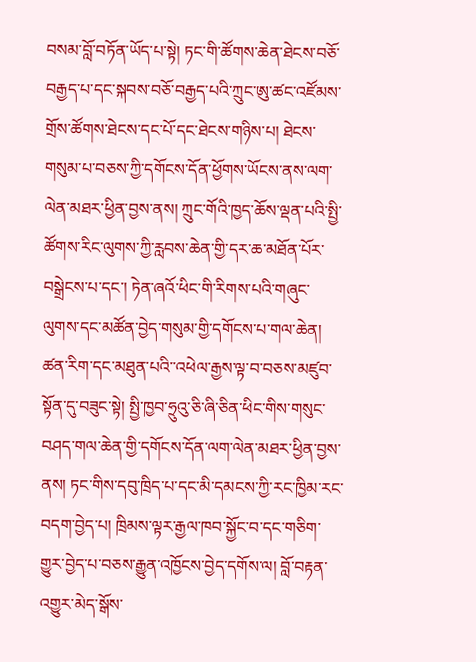བསམ་བློ་བཏོན་ཡོད་པ་སྟེ། ཏང་གི་ཚོགས་ཆེན་ཐེངས་བཅོ་བརྒྱད་པ་དང་སྐབས་བཅོ་བརྒྱད་པའི་ཀྲུང་ཨུ་ཚང་འཛོམས་གྲོས་ཚོགས་ཐེངས་དང་པོ་དང་ཐེངས་གཉིས་པ། ཐེངས་གསུམ་པ་བཅས་ཀྱི་དགོངས་དོན་ཕྱོགས་ཡོངས་ནས་ལག་ལེན་མཐར་ཕྱིན་བྱས་ནས། ཀྲུང་གོའི་ཁྱད་ཆོས་ལྡན་པའི་སྤྱི་ཚོགས་རིང་ལུགས་ཀྱི་རླབས་ཆེན་གྱི་དར་ཆ་མཐོན་པོར་བསྒྲེངས་པ་དང་། ཏེན་ཞའོ་ཕིང་གི་རིགས་པའི་གཞུང་ལུགས་དང་མཚོན་བྱེད་གསུམ་གྱི་དགོངས་པ་གལ་ཆེན། ཚན་རིག་དང་མཐུན་པའི་་འཕེལ་རྒྱས་ལྟ་བ་བཅས་མཛུབ་སྟོན་དུ་བཟུང་སྟེ། སྤྱི་ཁྱབ་ཧྲུའུ་ཅི་ཞི་ཅིན་ཕིང་གིས་གསུང་བཤད་གལ་ཆེན་གྱི་དགོངས་དོན་ལག་ལེན་མཐར་ཕྱིན་བྱས་ནས། ཏང་གིས་དབུ་ཁྲིད་པ་དང་མི་དམངས་ཀྱི་རང་ཁྱིམ་རང་བདག་བྱེད་པ། ཁྲིམས་ལྟར་རྒྱལ་ཁབ་སྐྱོང་བ་དང་གཅིག་གྱུར་བྱེད་པ་བཅས་རྒྱུན་འཁྱོངས་བྱེད་དགོས་ལ། བློ་བརྟན་འགྱུར་མེད་སྒོས་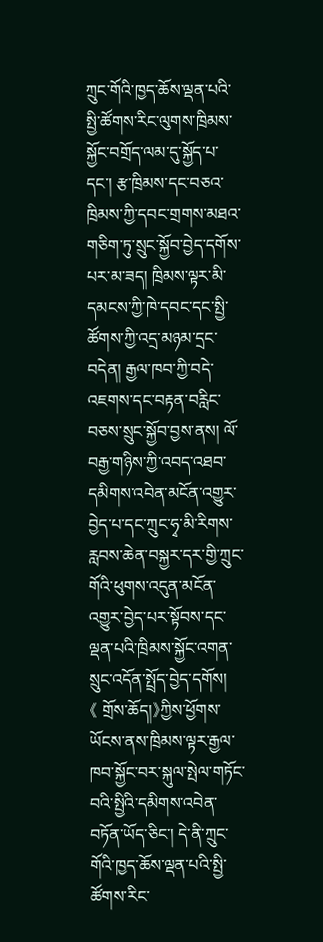ཀྲུང་གོའི་ཁྱད་ཆོས་ལྡན་པའི་སྤྱི་ཚོགས་རིང་ལུགས་ཁྲིམས་སྐྱོང་བགྲོད་ལམ་དུ་སྐྱོད་པ་དང་། རྩ་ཁྲིམས་དང་བཅའ་ཁྲིམས་ཀྱི་དབང་གྲགས་མཐའ་གཅིག་ཏུ་སྲུང་སྐྱོབ་བྱེད་དགོས་པར་མ་ཟད། ཁྲིམས་ལྟར་མི་དམངས་ཀྱི་ཁེ་དབང་དང་སྤྱི་ཚོགས་ཀྱི་འདྲ་མཉམ་དྲང་བདེན། རྒྱལ་ཁབ་ཀྱི་བདེ་འཇགས་དང་བརྟན་བརླིང་བཅས་སྲུང་སྐྱོབ་བྱས་ནས། ལོ་བརྒྱ་གཉིས་ཀྱི་འབད་འཐབ་དམིགས་འབེན་མངོན་འགྱུར་བྱེད་པ་དང་ཀྲུང་ཧྭ་མི་རིགས་རླབས་ཆེན་བསྐྱར་དར་གྱི་ཀྲུང་གོའི་ཕུགས་འདུན་མངོན་འགྱུར་བྱེད་པར་སྟོབས་དང་ལྡན་པའི་ཁྲིམས་སྐྱོང་འགན་སྲུང་འདོན་སྤྲོད་བྱེད་དགོས།
《 གྲོས་ཆོད།》ཀྱིས་ཕྱོགས་ཡོངས་ནས་ཁྲིམས་ལྟར་རྒྱལ་ཁབ་སྐྱོང་བར་སྐུལ་སྤེལ་གཏོང་བའི་སྤྱིའི་དམིགས་འབེན་བཏོན་ཡོད་ཅིང་། དེ་ནི་ཀྲུང་གོའི་ཁྱད་ཆོས་ལྡན་པའི་སྤྱི་ཚོགས་རིང་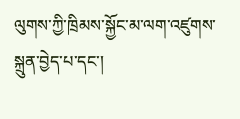ལུགས་ཀྱི་ཁྲིམས་སྐྱོང་མ་ལག་འཛུགས་སྐྲུན་བྱེད་པ་དང་།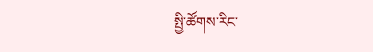སྤྱི་ཚོགས་རིང་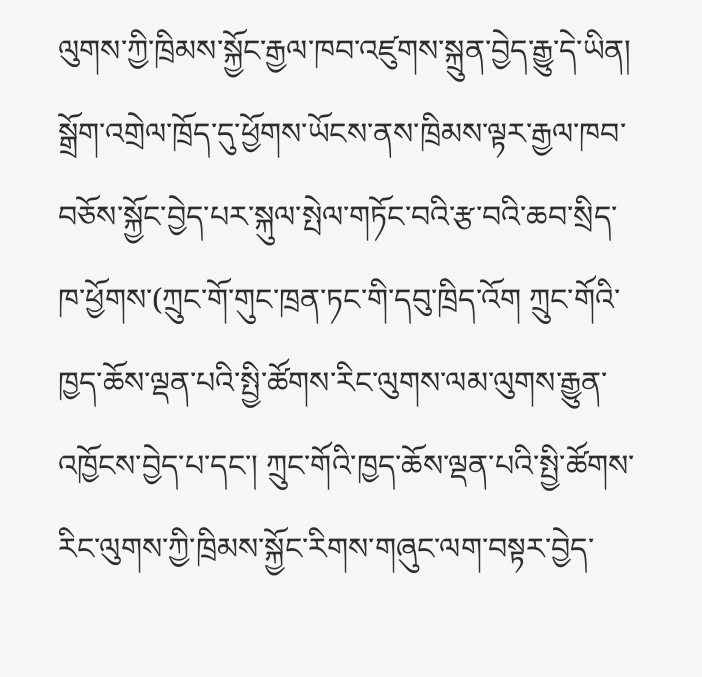ལུགས་ཀྱི་ཁྲིམས་སྐྱོང་རྒྱལ་ཁབ་འཛུགས་སྐྲུན་བྱེད་རྒྱུ་དེ་ཡིན། སྒྲོག་འགྲེལ་ཁྲོད་དུ་ཕྱོགས་ཡོངས་ནས་ཁྲིམས་ལྟར་རྒྱལ་ཁབ་བཅོས་སྐྱོང་བྱེད་པར་སྐུལ་སྤེལ་གཏོང་བའི་རྩ་བའི་ཆབ་སྲིད་ཁ་ཕྱོགས་(ཀྲུང་གོ་གུང་ཁྲན་ཏང་གི་དབུ་ཁྲིད་འོག ཀྲུང་གོའི་ཁྱད་ཆོས་ལྡན་པའི་སྤྱི་ཚོགས་རིང་ལུགས་ལམ་ལུགས་རྒྱུན་འཁྱོངས་བྱེད་པ་དང་། ཀྲུང་གོའི་ཁྱད་ཆོས་ལྡན་པའི་སྤྱི་ཚོགས་རིང་ལུགས་ཀྱི་ཁྲིམས་སྐྱོང་རིགས་གཞུང་ལག་བསྟར་བྱེད་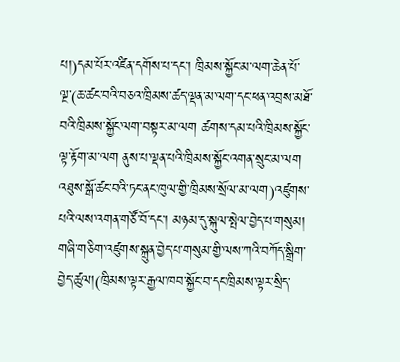པ།)དམ་པོར་འཛིན་དགོས་པ་དང་། ཁྲིམས་སྐྱོང་མ་ལག་ཆེན་པོ་ལྔ་(ཆ་ཚང་བའི་བཅའ་ཁྲིམས་ཚད་ལྡན་མ་ལག་དང་ཕན་འབྲས་མཐོ་བའི་ཁྲིམས་སྐྱོང་ལག་བསྟར་མ་ལག ཚགས་དམ་པའི་ཁྲིམས་སྐྱོང་ལྟ་རྟོག་མ་ལག ནུས་པ་ལྡན་པའི་ཁྲིམས་སྐྱོང་འགན་སྲུང་མ་ལག འཐུས་སྒོ་ཚང་བའི་ཏང་ནང་ཁུལ་གྱི་ཁྲིམས་སྲོལ་མ་ལག)འཛུགས་པའི་ལས་འགན་གཙོ་བོ་དང་། མཉམ་དུ་སྐུལ་སྤེལ་བྱེད་པ་གསུམ། གཞི་གཅིག་འཛུགས་སྐྲུན་བྱེད་པ་གསུམ་གྱི་ལས་ཀའི་བཀོད་སྒྲིག་བྱེད་ཚུལ།(ཁྲིམས་ལྟར་རྒྱལ་ཁབ་སྐྱོང་བ་དང་ཁྲིམས་ལྟར་སྲིད་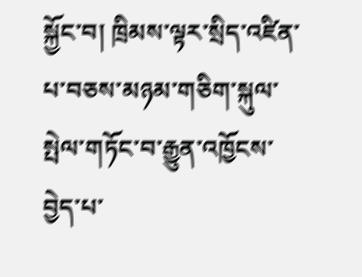སྐྱོང་བ། ཁྲིམས་ལྟར་སྲིད་འཛིན་པ་བཅས་མཉམ་གཅིག་སྐུལ་སྤེལ་གཏོང་བ་རྒྱུན་འཁྱོངས་བྱེད་པ་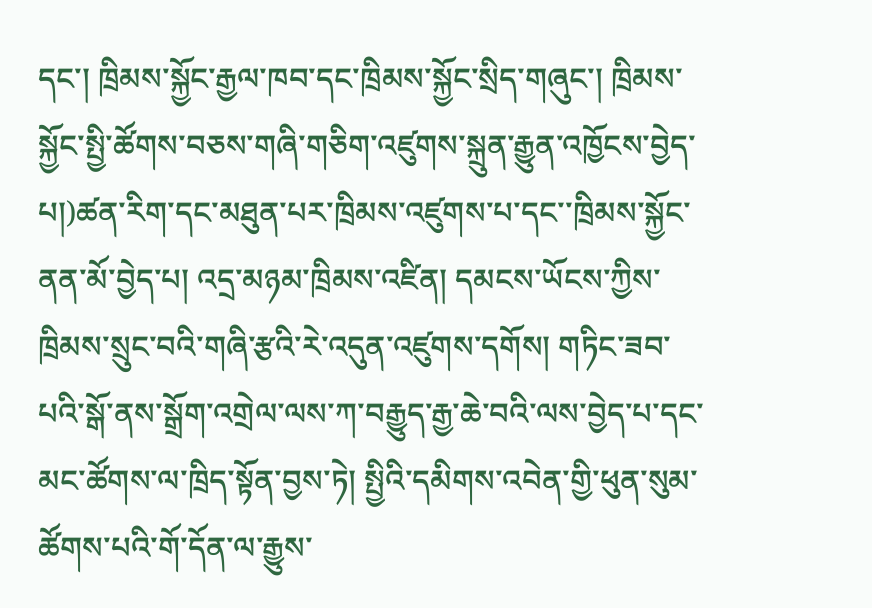དང་། ཁྲིམས་སྐྱོང་རྒྱལ་ཁབ་དང་ཁྲིམས་སྐྱོང་སྲིད་གཞུང་། ཁྲིམས་སྐྱོང་སྤྱི་ཚོགས་བཅས་གཞི་གཅིག་འཛུགས་སྐྲུན་རྒྱུན་འཁྱོངས་བྱེད་པ།)ཚན་རིག་དང་མཐུན་པར་ཁྲིམས་འཛུགས་པ་དང་་ཁྲིམས་སྐྱོང་ནན་མོ་བྱེད་པ། འདྲ་མཉམ་ཁྲིམས་འཛིན། དམངས་ཡོངས་ཀྱིས་ཁྲིམས་སྲུང་བའི་གཞི་རྩའི་རེ་འདུན་འཛུགས་དགོས། གཏིང་ཟབ་པའི་སྒོ་ནས་སྒྲོག་འགྲེལ་ལས་ཀ་བརྒྱུད་རྒྱ་ཆེ་བའི་ལས་བྱེད་པ་དང་མང་ཚོགས་ལ་ཁྲིད་སྟོན་བྱས་ཏེ། སྤྱིའི་དམིགས་འབེན་གྱི་ཕུན་སུམ་ཚོགས་པའི་གོ་དོན་ལ་རྒྱུས་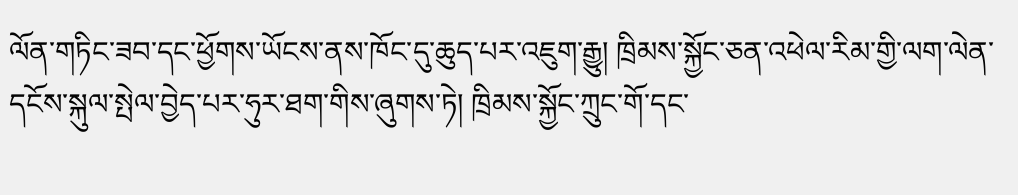ལོན་གཏིང་ཟབ་དང་ཕྱོགས་ཡོངས་ནས་ཁོང་དུ་ཆུད་པར་འཇུག་རྒྱུ། ཁྲིམས་སྐྱོང་ཅན་འཕེལ་རིམ་གྱི་ལག་ལེན་དངོས་སྐུལ་སྤེལ་བྱེད་པར་ཧུར་ཐག་གིས་ཞུགས་ཏེ། ཁྲིམས་སྐྱོང་ཀྲུང་གོ་དང་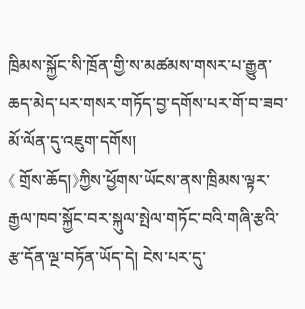ཁྲིམས་སྐྱོང་སི་ཁྲོན་གྱི་ས་མཚམས་གསར་པ་རྒྱུན་ཆད་མེད་པར་གསར་གཏོད་བྱ་དགོས་པར་གོ་བ་ཟབ་མོ་ལོན་དུ་འཇུག་དགོས།
《 གྲོས་ཆོད།》ཀྱིས་ཕྱོགས་ཡོངས་ནས་ཁྲིམས་ལྟར་རྒྱལ་ཁབ་སྐྱོང་བར་སྐུལ་སྤེལ་གཏོང་བའི་གཞི་རྩའི་རྩ་དོན་ལྔ་བཏོན་ཡོད་དེ། ངེས་པར་དུ་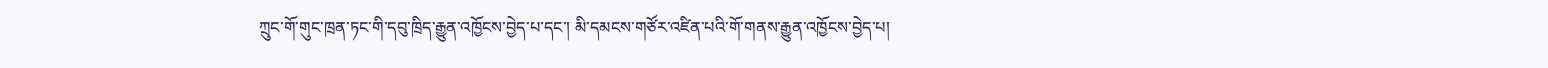ཀྲུང་གོ་གུང་ཁྲན་ཏང་གི་དབུ་ཁྲིད་རྒྱུན་འཁྱོངས་བྱེད་པ་དང་། མི་དམངས་གཙོར་འཛིན་པའི་གོ་གནས་རྒྱུན་འཁྱོངས་བྱེད་པ།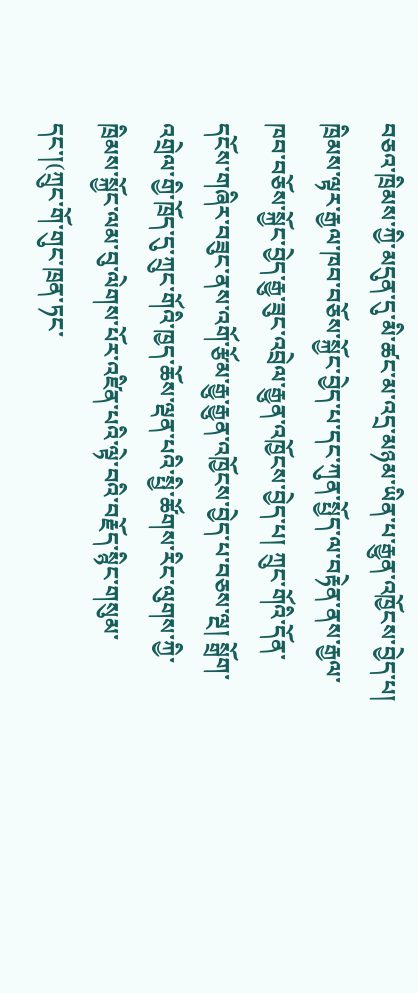བཅའ་ཁྲིམས་ཀྱི་མདུན་དུ་མི་ཚང་མ་འདྲ་མཉམ་ཡིན་པ་རྒྱུན་འཁྱོངས་བྱེད་པ། ཁྲིམས་ལྟར་རྒྱལ་ཁབ་བཅོས་སྐྱོང་བྱེད་པ་དང་ཀུན་སྤྱོད་ལ་བརྟེན་ནས་རྒྱལ་ཁབ་བཅོས་སྐྱོང་བྱེད་རྒྱུ་ཟུང་འབྲེལ་རྒྱུན་འཁྱོངས་བྱེད་པ། ཀྲུང་གོའི་དོན་དངོས་གཞིར་བཟུང་ནས་འགོ་རྩོམ་རྒྱུ་རྒྱུན་འཁྱོངས་བྱེད་པ་བཅས་ལྔ། སྒྲོག་འགྲེལ་གྱི་ཁྲོད་དུ་ཀྲུང་གོའི་ཁྱད་ཆོས་ལྡན་པའི་སྤྱི་ཚོགས་རིང་ལུགས་ཀྱི་ཁྲིམས་སྐྱོང་ལམ་བུ་ལེགས་པོར་འཛིན་པའི་ལྟེ་བའི་བརྗོད་སྙིང་གསུམ་དང་།(ཀྲུང་གོ་གུང་ཁྲན་ཏང་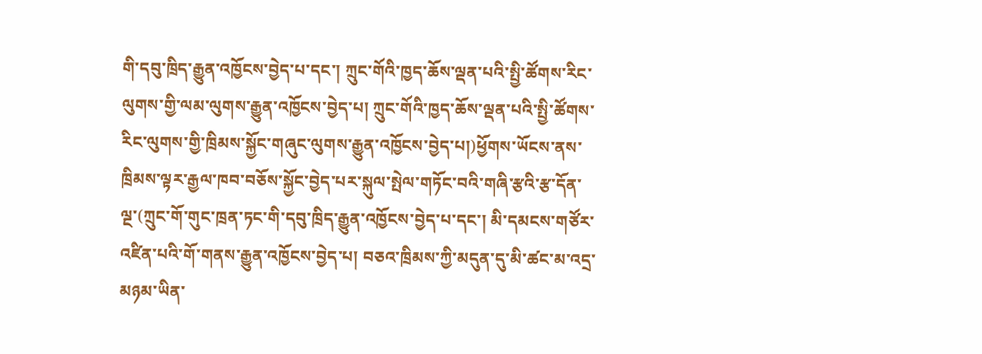གི་དབུ་ཁྲིད་རྒྱུན་འཁྱོངས་བྱེད་པ་དང་། ཀྲུང་གོའི་ཁྱད་ཆོས་ལྡན་པའི་སྤྱི་ཚོགས་རིང་ལུགས་གྱི་ལམ་ལུགས་རྒྱུན་འཁྱོངས་བྱེད་པ། ཀྲུང་གོའི་ཁྱད་ཆོས་ལྡན་པའི་སྤྱི་ཚོགས་རིང་ལུགས་གྱི་ཁྲིམས་སྐྱོང་གཞུང་ལུགས་རྒྱུན་འཁྱོངས་བྱེད་པ།)ཕྱོགས་ཡོངས་ནས་ཁྲིམས་ལྟར་རྒྱལ་ཁབ་བཅོས་སྐྱོང་བྱེད་པར་སྐུལ་སྤེལ་གཏོང་བའི་གཞི་རྩའི་རྩ་དོན་ལྔ་(ཀྲུང་གོ་གུང་ཁྲན་ཏང་གི་དབུ་ཁྲིད་རྒྱུན་འཁྱོངས་བྱེད་པ་དང་། མི་དམངས་གཙོར་འཛིན་པའི་གོ་གནས་རྒྱུན་འཁྱོངས་བྱེད་པ། བཅའ་ཁྲིམས་ཀྱི་མདུན་དུ་མི་ཚང་མ་འདྲ་མཉམ་ཡིན་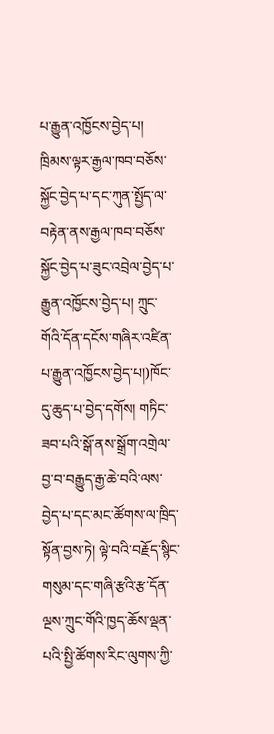པ་རྒྱུན་འཁྱོངས་བྱེད་པ། ཁྲིམས་ལྟར་རྒྱལ་ཁབ་བཅོས་སྐྱོང་བྱེད་པ་དང་ཀུན་སྤྱོད་ལ་བརྟེན་ནས་རྒྱལ་ཁབ་བཅོས་སྐྱོང་བྱེད་པ་ཟུང་འབྲེལ་བྱེད་པ་རྒྱུན་འཁྱོངས་བྱེད་པ། ཀྲུང་གོའི་དོན་དངོས་གཞིར་འཛིན་པ་རྒྱུན་འཁྱོངས་བྱེད་པ།)ཁོང་དུ་ཆུད་པ་བྱེད་དགོས། གཏིང་ཟབ་པའི་སྒོ་ནས་སྒྲོག་འགྲེལ་བྱ་བ་བརྒྱུད་རྒྱ་ཆེ་བའི་ལས་བྱེད་པ་དང་མང་ཚོགས་ལ་ཁྲིད་སྟོན་བྱས་ཏེ། ལྟེ་བའི་བརྗོད་སྙིང་གསུམ་དང་གཞི་རྩའི་རྩ་དོན་ལྔས་ཀྲུང་གོའི་ཁྱད་ཆོས་ལྡན་པའི་སྤྱི་ཚོགས་རིང་ལུགས་ཀྱི་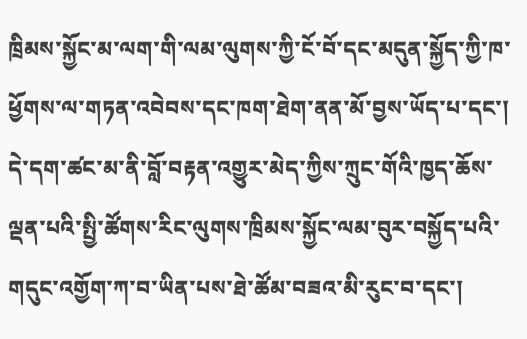ཁྲིམས་སྐྱོང་མ་ལག་གི་ལམ་ལུགས་ཀྱི་ངོ་བོ་དང་མདུན་སྐྱོད་ཀྱི་ཁ་ཕྱོགས་ལ་གཏན་འབེབས་དང་ཁག་ཐེག་ནན་མོ་བྱས་ཡོད་པ་དང་། དེ་དག་ཚང་མ་ནི་བློ་བརྟན་འགྱུར་མེད་ཀྱིས་ཀྲུང་གོའི་ཁྱད་ཆོས་ལྡན་པའི་སྤྱི་ཚོགས་རིང་ལུགས་ཁྲིམས་སྐྱོང་ལམ་བུར་བསྐྱོད་པའི་གདུང་འགྱོག་ཀ་བ་ཡིན་པས་ཐེ་ཚོམ་བཟའ་མི་རུང་བ་དང་།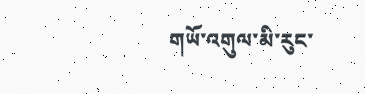གཡོ་འགུལ་མི་རུང་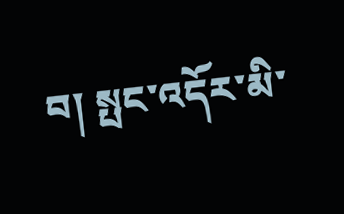བ། སྤང་འདོར་མི་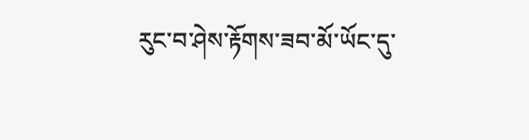རུང་བ་ཤེས་རྟོགས་ཟབ་མོ་ཡོང་དུ་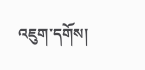འཇུག་དགོས།